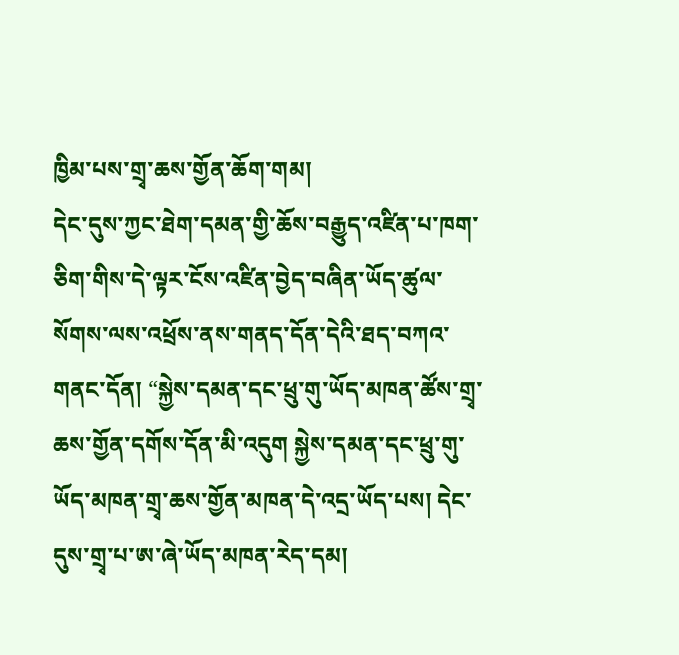ཁྱིམ་པས་གྲྭ་ཆས་གྱོན་ཆོག་གམ།
དེང་དུས་ཀྱང་ཐེག་དམན་གྱི་ཆོས་བརྒྱུད་འཛིན་པ་ཁག་ཅིག་གིས་དེ་ལྟར་ངོས་འཛིན་བྱེད་བཞིན་ཡོད་ཚུལ་སོགས་ལས་འཕྲོས་ནས་གནད་དོན་དེའི་ཐད་བཀའ་གནང་དོན། “སྐྱེས་དམན་དང་ཕྲུ་གུ་ཡོད་མཁན་ཚོས་གྲྭ་ཆས་གྱོན་དགོས་དོན་མི་འདུག སྐྱེས་དམན་དང་ཕྲུ་གུ་ཡོད་མཁན་གྲྭ་ཆས་གྱོན་མཁན་དེ་འདྲ་ཡོད་པས། དེང་དུས་གྲྭ་པ་ཨ་ཞེ་ཡོད་མཁན་རེད་དམ།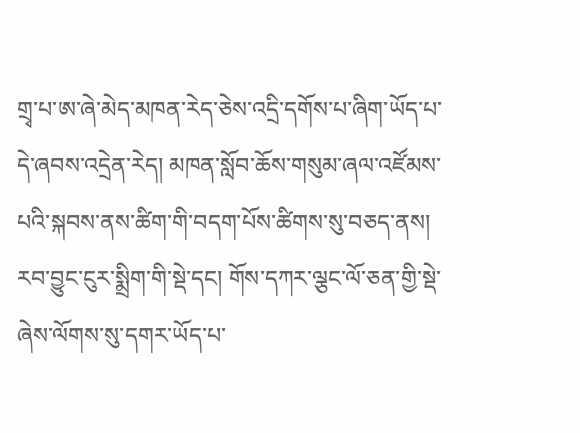གྲྭ་པ་ཨ་ཞེ་མེད་མཁན་རེད་ཅེས་འདྲི་དགོས་པ་ཞིག་ཡོད་པ་དེ་ཞབས་འདྲེན་རེད། མཁན་སློབ་ཆོས་གསུམ་ཞལ་འཛོམས་པའི་སྐབས་ནས་ཚིག་གི་བདག་པོས་ཚིགས་སུ་བཅད་ནས། རབ་བྱུང་ངུར་སྨྲིག་གི་སྡེ་དང། གོས་དཀར་ལྕང་ལོ་ཅན་གྱི་སྡེ་ཞེས་ལོགས་སུ་དགར་ཡོད་པ་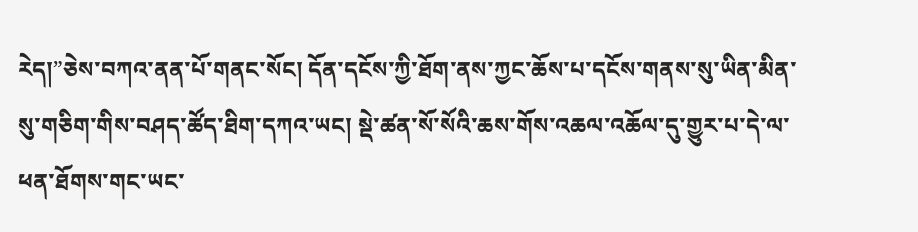རེད།”ཅེས་བཀའ་ནན་པོ་གནང་སོང། དོན་དངོས་ཀྱི་ཐོག་ནས་ཀྱང་ཆོས་པ་དངོས་གནས་སུ་ཡིན་མིན་སུ་གཅིག་གིས་བཤད་ཚོད་ཐིག་དཀའ་ཡང། སྡེ་ཚན་སོ་སོའི་ཆས་གོས་འཆལ་འཆོལ་དུ་གྱུར་པ་དེ་ལ་ཕན་ཐོགས་གང་ཡང་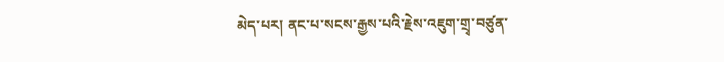མེད་པར། ནང་པ་སངས་རྒྱས་པའི་རྗེས་འཇུག་གྲྭ་བཙུན་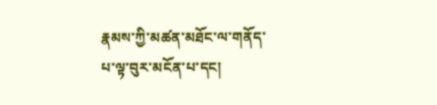རྣམས་ཀྱི་མཚན་མཐོང་ལ་གནོད་པ་ལྟ་བུར་མངོན་པ་དང།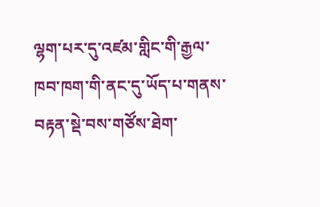ལྷག་པར་དུ་འཛམ་གླིང་གི་རྒྱལ་ཁབ་ཁག་གི་ནང་དུ་ཡོད་པ་གནས་བརྟན་སྡེ་བས་གཙོས་ཐེག་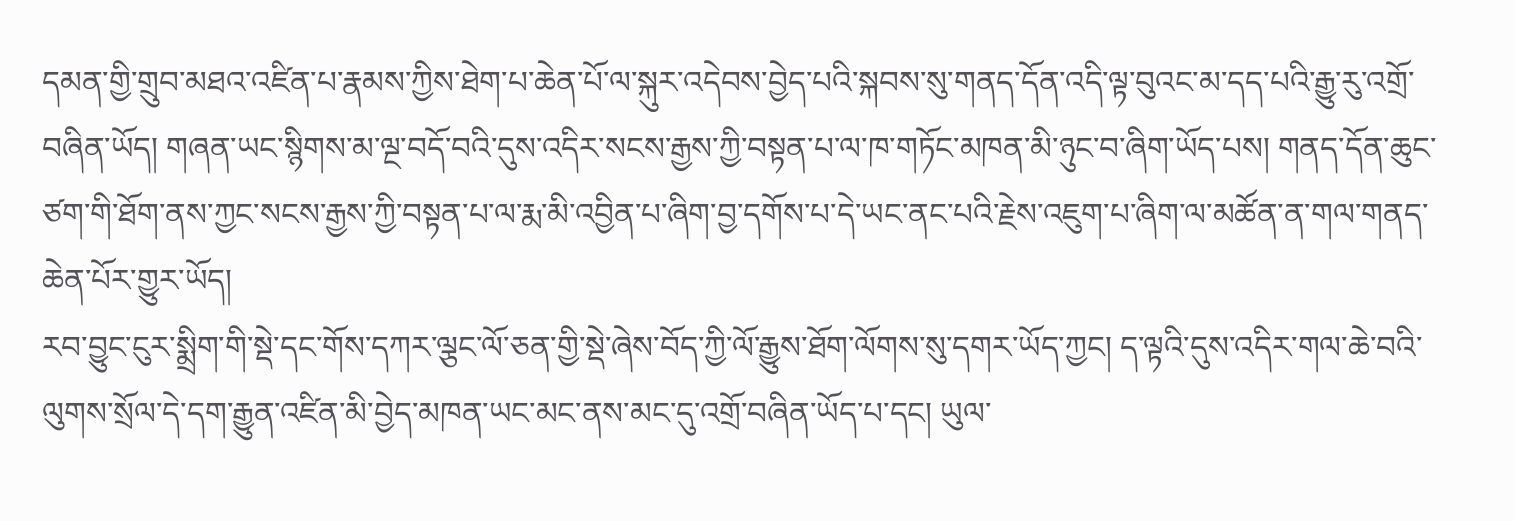དམན་གྱི་གྲུབ་མཐའ་འཛིན་པ་རྣམས་ཀྱིས་ཐེག་པ་ཆེན་པོ་ལ་སྐུར་འདེབས་བྱེད་པའི་སྐབས་སུ་གནད་དོན་འདི་ལྟ་བུའང་མ་དད་པའི་རྒྱུ་རུ་འགྲོ་བཞིན་ཡོད། གཞན་ཡང་སྙིགས་མ་ལྔ་བདོ་བའི་དུས་འདིར་སངས་རྒྱས་ཀྱི་བསྟན་པ་ལ་ཁ་གཏོང་མཁན་མི་ཉུང་བ་ཞིག་ཡོད་པས། གནད་དོན་ཆུང་ཙག་གི་ཐོག་ནས་ཀྱང་སངས་རྒྱས་ཀྱི་བསྟན་པ་ལ་རྨ་མི་འབྱིན་པ་ཞིག་བྱ་དགོས་པ་དེ་ཡང་ནང་པའི་རྗེས་འཇུག་པ་ཞིག་ལ་མཚོན་ན་གལ་གནད་ཆེན་པོར་གྱུར་ཡོད།
རབ་བྱུང་ངུར་སྨྲིག་གི་སྡེ་དང་གོས་དཀར་ལྕང་ལོ་ཅན་གྱི་སྡེ་ཞེས་བོད་ཀྱི་ལོ་རྒྱུས་ཐོག་ལོགས་སུ་དགར་ཡོད་ཀྱང། ད་ལྟའི་དུས་འདིར་གལ་ཆེ་བའི་ལུགས་སྲོལ་དེ་དག་རྒྱུན་འཛིན་མི་བྱེད་མཁན་ཡང་མང་ནས་མང་དུ་འགྲོ་བཞིན་ཡོད་པ་དང། ཡུལ་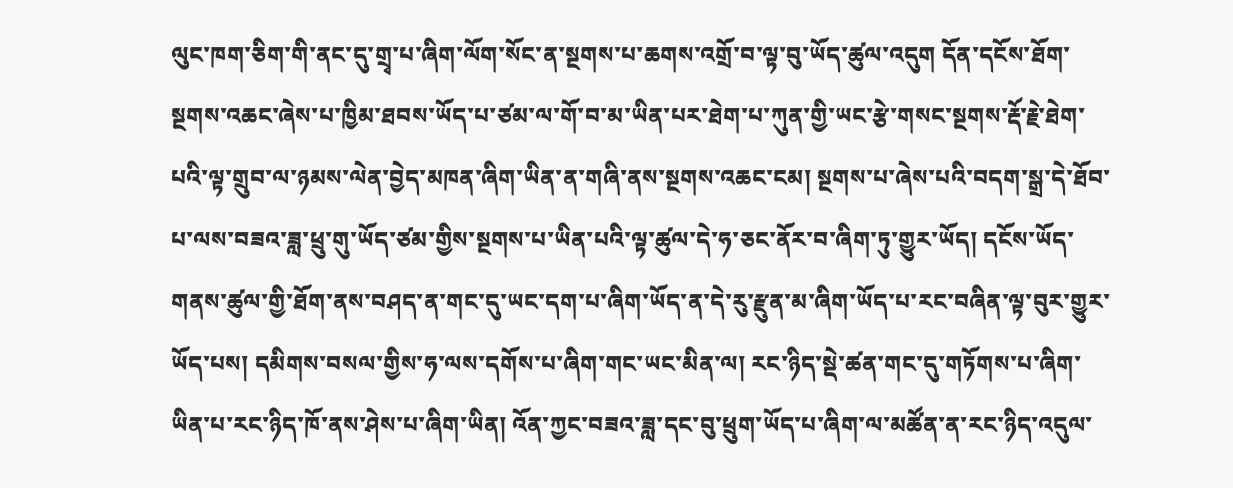ལུང་ཁག་ཅིག་གི་ནང་དུ་གྲྭ་པ་ཞིག་ལོག་སོང་ན་སྔགས་པ་ཆགས་འགྲོ་བ་ལྟ་བུ་ཡོད་ཚུལ་འདུག དོན་དངོས་ཐོག་སྔགས་འཆང་ཞེས་པ་ཁྱིམ་ཐབས་ཡོད་པ་ཙམ་ལ་གོ་བ་མ་ཡིན་པར་ཐེག་པ་ཀུན་གྱི་ཡང་རྩེ་གསང་སྔགས་རྡོ་རྗེ་ཐེག་པའི་ལྟ་གྲུབ་ལ་ཉམས་ལེན་བྱེད་མཁན་ཞིག་ཡིན་ན་གཞི་ནས་སྔགས་འཆང་ངམ། སྔགས་པ་ཞེས་པའི་བདག་སྒྲ་དེ་ཐོབ་པ་ལས་བཟའ་ཟླ་ཕྲུ་གུ་ཡོད་ཙམ་གྱིས་སྔགས་པ་ཡིན་པའི་ལྟ་ཚུལ་དེ་ཧ་ཅང་ནོར་བ་ཞིག་ཏུ་གྱུར་ཡོད། དངོས་ཡོད་གནས་ཚུལ་གྱི་ཐོག་ནས་བཤད་ན་གང་དུ་ཡང་དག་པ་ཞིག་ཡོད་ན་དེ་རུ་རྫུན་མ་ཞིག་ཡོད་པ་རང་བཞིན་ལྟ་བུར་གྱུར་ཡོད་པས། དམིགས་བསལ་གྱིས་ཧ་ལས་དགོས་པ་ཞིག་གང་ཡང་མིན་ལ། རང་ཉིད་སྡེ་ཚན་གང་དུ་གཏོགས་པ་ཞིག་ཡིན་པ་རང་ཉིད་ཁོ་ནས་ཤེས་པ་ཞིག་ཡིན། འོན་ཀྱང་བཟའ་ཟླ་དང་བུ་ཕྲུག་ཡོད་པ་ཞིག་ལ་མཚོན་ན་རང་ཉིད་འདུལ་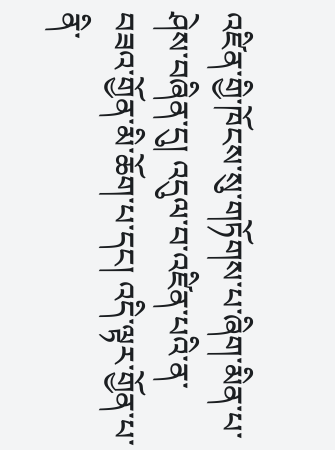འཛིན་གྱི་ཁོངས་སུ་གཏོགས་པ་ཞིག་མིན་པ་ཤེས་བཞིན་དུ། འདུལ་བ་འཛིན་པའི་ན་བཟའ་གྱོན་མི་ཆོག་པ་དང། འདི་ལྟར་གྱོན་པ་ནི་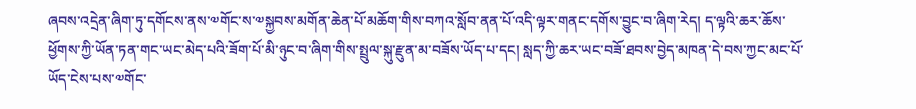ཞབས་འདྲེན་ཞིག་ཏུ་དགོངས་ནས་༧གོང་ས་༧སྐྱབས་མགོན་ཆེན་པོ་མཆོག་གིས་བཀའ་སློབ་ནན་པོ་འདི་ལྟར་གནང་དགོས་བྱུང་བ་ཞིག་རེད། ད་ལྟའི་ཆར་ཆོས་ཕྱོགས་ཀྱི་ཡོན་ཏན་གང་ཡང་མེད་པའི་ཟོག་པོ་མི་ཉུང་བ་ཞིག་གིས་སྤྲུལ་སྐུ་རྫུན་མ་བཟོས་ཡོད་པ་དང། སླད་ཀྱི་ཆར་ཡང་བཟོ་ཐབས་བྱེད་མཁན་དེ་བས་ཀྱང་མང་པོ་ཡོད་ངེས་པས་༧གོང་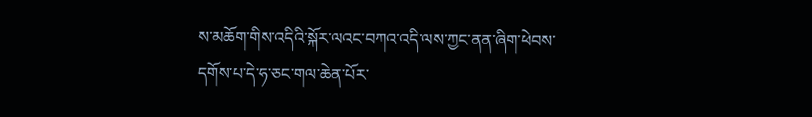ས་མཆོག་གིས་འདིའི་སྐོར་ལའང་བཀའ་འདི་ལས་ཀྱང་ནན་ཞིག་ཕེབས་དགོས་པ་དེ་ཧ་ཅང་གལ་ཆེན་པོར་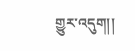གྱུར་འདུག།།